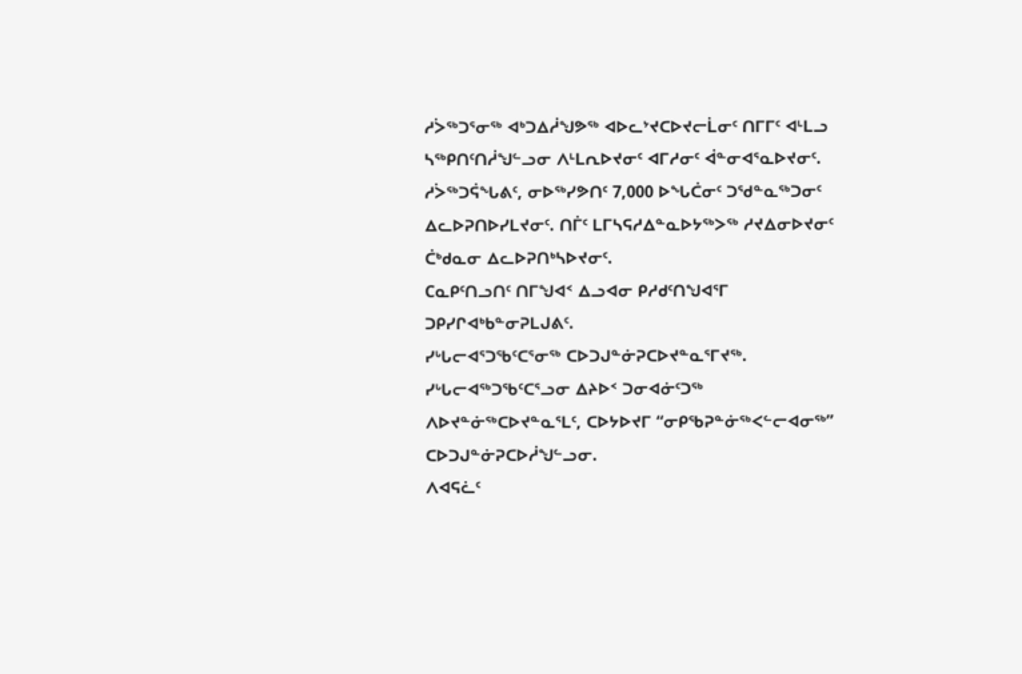ᓱᐴᖅᑐᕐᓂᖅ ᐊᒃᑐᐃᓲᖑᕗᖅ ᐊᐅᓚᔾᔪᑕᐅᔪᓕᒫᓂᑦ ᑎᒥᒥᑦ ᐊᒻᒪᓗ ᓴᖅᑭᑎᑦᑎᓲᖑᓪᓗᓂ ᐱᒻᒪᕆᐅᔪᓂᑦ ᐊᒥᓱᓂᑦ ᐋᓐᓂᐊᕐᓇᐅᔪᓂᑦ. ᓱᐴᖅᑐᕌᖓᕕᑦ, ᓂᐅᖅᓯᕗᑎᑦ 7,000 ᐅᖓᑖᓂᑦ ᑐᖁᓐᓇᖅᑐᓂᑦ ᐃᓚᐅᕈᑎᐅᓯᒪᔪᓂᑦ. ᑎᒦᑦ ᒪᒥᓴᕋᓱᐃᓐᓇᐅᔭᖅᐳᖅ ᓱᔪᐃᓂᐅᔪᓂᑦ ᑖᒃᑯᓇᓂ ᐃᓚᐅᕈᑎᒃᓴᐅᔪᓂᑦ.
Cᓇᑭᑦᑎᓗᑎᑦ ᑎᒥᖑᐊᑉ ᐃᓗᐊᓂ ᑭᓱᑯᑦᑎᖑᐊᕐᒥ ᑐᑭᓯᒋᐊᒃᑲᓐᓂᕈᒪᒍᕕᑦ.
ᓯᒡᒐᓕᐊᕐᑐᖃᑦᑕᕐᓂᖅ ᑕᐅᑐᒍᓐᓃᕈᑕᐅᔪᓐᓇᕐᒥᔪᖅ.
ᓯᒡᒐᓕᐊᖅᑐᖃᑦᑕᕐᓗᓂ ᐃᔨᐅᑉ ᑐᓂᐊᓃᑦᑐᖅ ᐱᐅᔪᓐᓃᖅᑕᐅᔪᓐᓇᕐᒪᑦ, ᑕᐅᔭᐅᔪᒥ “ᓂᑭᖃᕈᓐᓃᖅᐸᓪᓕᐊᓂᖅ” ᑕᐅᑐᒍᓐᓃᕈᑕᐅᓲᖑᓪᓗᓂ.
ᐱᐊᕋᓛᑦ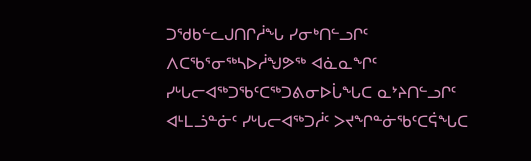ᑐᖁᑲᓪᓚᒍᑎᒋᓲᖓ ᓯᓂᒃᑎᓪᓗᒋᑦ ᐱᑕᖃᕐᓂᖅᓴᐅᓲᖑᕗᖅ ᐊᓈᓇᖏᑦ ᓯᒡᒐᓕᐊᖅᑐᖃᑦᑕᖅᑐᕕᓂᐅᒑᖓᑕ ᓇᔾᔨᑎᓪᓗᒋᑦ ᐊᒻᒪᓘᓐᓃᑦ ᓯᒡᒐᓕᐊᖅᑐᓲᑦ ᐳᔪᖏᓐᓃᖃᑦᑕᕌᖓᑕ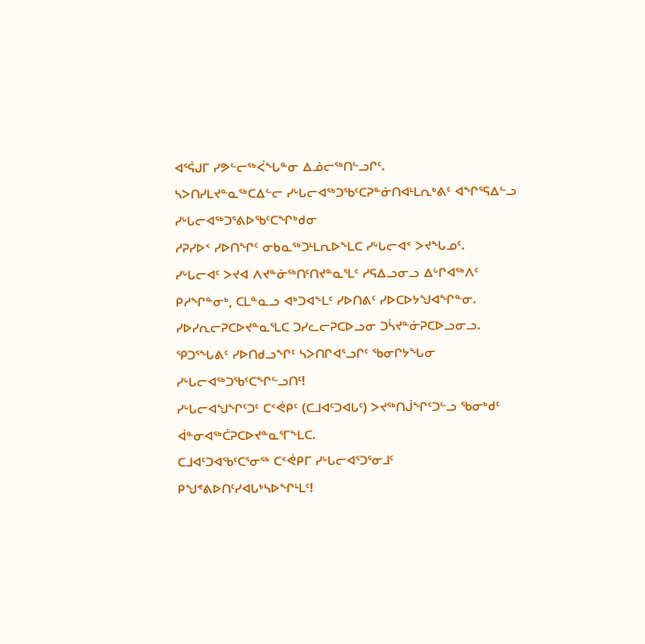ᐊᕐᕌᒍᒥ ᓯᕗᓪᓕᖅᐹᖓᓐᓂ ᐃᓅᓕᖅᑎᓪᓗᒋᑦ.
ᓴᐳᑎᓯᒪᔪᓐᓇᖅᑕᐃᓪᓕ ᓯᒡᒐᓕᐊᖅᑐᖃᑦᑕᕈᓐᓃᑎᐊᒻᒪᕆᒃᕕᑦ ᐊᖏᕐᕋᐃᓪᓗ ᓯᒡᒐᓕᐊᖅᑐᕐᕕᐅᖃᑦᑕᖏᒃᑯᓂ
ᓱᕈᓯᐅᑉ ᓯᐅᑎᖏᑦ ᓂᑲᓇᖅᑐᒻᒪᕆᐅᖕᒪᑕ ᓯᒡᒐᓕᐊᑉ ᐳᔪᖓᓄᑦ.
ᓯᒡᒐᓕᐊᑦ ᐳᔪᐊ ᐱᔪᓐᓃᖅᑎᑦᑎᔪᓐᓇᕐᒪᑦ ᓱᕋᐃᓗᓂᓗ ᐃᒡᒋᐊᖅᐱᑦ ᑭᓱᖏᓐᓂᒃ, ᑕᒪᓐᓇᓗ ᐊᒃᑐᐊᖕᒪᑦ ᓯᐅᑎᕕᑦ ᓯᐅᑕᐅᔭᖑᐊᖏᓐᓂ. ᓯᐅᓯᕆᓕᕈᑕᐅᔪᓐᓇᕐᒪᑕ ᑐᓯᓚᓕᕈᑕᐅᓗᓂ ᑐᓵᔪᓐᓃᕈᑕᐅᓗᓂᓗ.
ᕿᑐᕐᖓᕕᑦ ᓯᐅᑎᑯᓗᖏᑦ ᓴᐳᑎᒋᐊᕐᓗᒋᑦ ᖃᓂᒋᔭᖓᓂ ᓯᒡᒐᓕᐊᖅᑐᖃᑦᑕᖏᓪᓗᑎᑦ!
ᓯᒡᒐᓕᐊᖑᖏᑦᑐᑦ ᑕᑉᕚᑭᑦ (ᑕᒧᐊᑦᑐᐊᒐᑦ) ᐳᔪᖅᑎᒎᖏᑦᑐᓪᓗ ᖃᓂᒃᑯᑦ ᐋᓐᓂᐊᖅᑖᕈᑕᐅᔪᓐᓇᕐᒥᖕᒪᑕ.
ᑕᒧᐊᑦᑐᐊᖃᑦᑕᕐᓂᖅ ᑕᑉᕚᑭᒥ ᓯᒡᒐᓕᐊᕐᑐᕐᓂᒧᑦ ᑭᖑᕝᕕᐅᑎᑦᓯᐊᒐᒃᓴᐅᖏᒻᒪᑦ!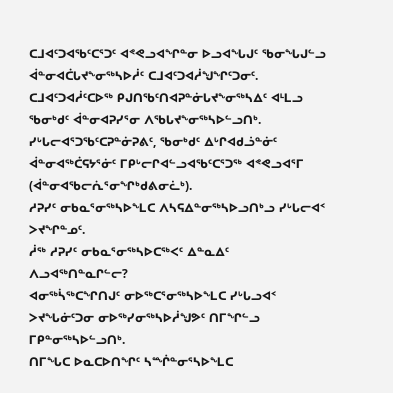ᑕᒧᐊᑦᑐᐊᖃᑦᑕᕐᑐᑦ ᐊᕝᕙᓗᐊᖏᓐᓂ ᐅᓗᐊᖓᒍᑦ ᖃᓂᖓᒍᓪᓗ ᐋᓐᓂᐊᑖᒐᔪᖕᓂᖅᓴᐅᓲᑦ ᑕᒧᐊᑦᑐᐊᓲᖑᖏᑦᑐᓂᑦ.
ᑕᒧᐊᑦᑐᐊᓲᑦᑕᐅᖅ ᑭᒍᑎᖃᑦᑎᐊᕈᓐᓃᒐᔪᖕᓂᖅᓴᐃᑦ ᐊᒻᒪᓗ ᖃᓂᒃᑯᑦ ᐋᓐᓂᐊᕈᓯᕐᓂ ᐱᖃᒐᔪᖕᓂᖅᓴᐅᓪᓗᑎᒃ.
ᓯᒡᒐᓕᐊᕐᑐᖃᑦᑕᕈᓐᓃᕈᕕᑦ, ᖃᓂᒃᑯᑦ ᐃᒡᒋᐊᑯᓘᓐᓃᑦ ᐋᓐᓂᐊᖅᑖᕋᔭᕐᓃᑦ ᒥᑭᒡᓕᒋᐊᓪᓗᐊᖃᑦᑕᕐᑐᖅ ᐊᕝᕙᓗᐊᕐᒥ (ᐋᓐᓂᐊᖃᓕᕇᕐᓂᖏᒃᑯᕕᓂᓛᒃ).
ᓱᕈᓯᑦ ᓂᑲᓇᕐᓂᖅᓴᐅᖕᒪᑕ ᐱᓴᕋᐃᓐᓂᖅᓴᐅᓗᑎᒃᓗ ᓯᒡᒐᓕᐊᑉ ᐳᔪᖏᓐᓄᑦ.
ᓲᖅ ᓱᕈᓯᑦ ᓂᑲᓇᕐᓂᖅᓴᐅᑕᖅᐸᑦ ᐃᓐᓇᐃᑦ ᐱᓗᐊᖅᑎᓐᓇᒋᓪᓕ?
ᐊᓂᖅᓵᖅᑕᖏᑎᒍᑦ ᓂᐅᖅᑕᕐᓂᖅᓴᐅᖕᒪᑕ ᓯᒡᒐᓗᐊᑉ ᐳᔪᖓᓃᑦᑐᓂ ᓂᐅᖅᓯᓂᖅᓴᐅᓲᖑᕗᑦ ᑎᒥᖏᓪᓗ ᒥᑭᓐᓂᖅᓴᐅᓪᓗᑎᒃ.
ᑎᒥᖓᑕ ᐅᓇᑕᐅᑎᖏᑦ ᓴᙲᓐᓂᕐᓴᐅᖕᒪᑕ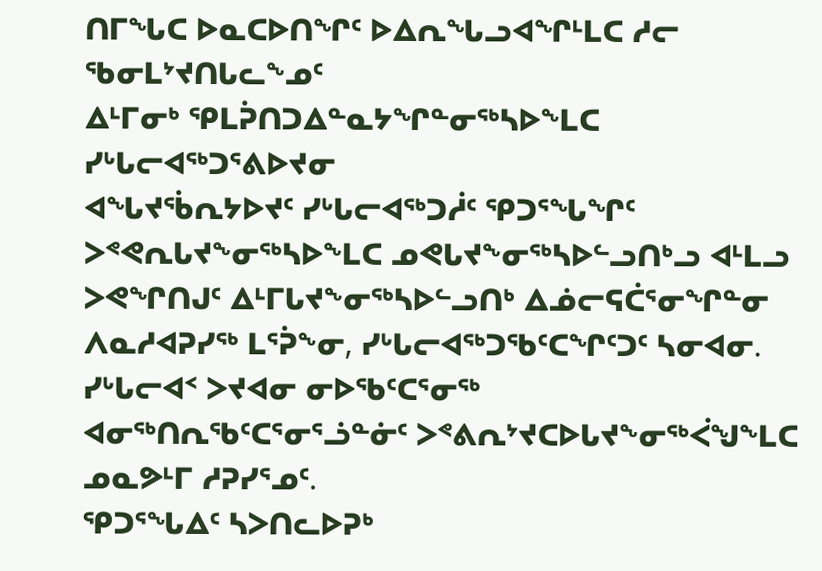ᑎᒥᖓᑕ ᐅᓇᑕᐅᑎᖏᑦ ᐅᐃᕆᖓᓗᐊᖏᒻᒪᑕ ᓱᓕ ᖃᓂᒪᔾᔪᑎᒐᓚᖕᓄᑦ
ᐃᒻᒥᓂᒃ ᕿᒪᕉᑎᑐᐃᓐᓇᔭᖏᓐᓂᖅᓴᐅᖕᒪᑕ ᓯᒡᒐᓕᐊᖅᑐᕐᕕᐅᔪᓂ
ᐊᖓᔪᖄᕆᔭᐅᔪᑦ ᓯᒡᒐᓕᐊᖅᑐᓲᑦ ᕿᑐᕐᖓᖏᑦ ᐳᕝᕙᕆᒐᔪᖕᓂᖅᓴᐅᖕᒪᑕ ᓄᕙᒐᔪᖕᓂᖅᓴᐅᓪᓗᑎᒃᓗ ᐊᒻᒪᓗ ᐳᕙᖏᑎᒍᑦ ᐃᒻᒥᒐᔪᖕᓂᖅᓴᐅᓪᓗᑎᒃ ᐃᓅᓕᕋᑖᕐᓂᖏᓐᓂ ᐱᓇᓱᐊᕈᓯᖅ ᒪᕐᕉᖕᓂ, ᓯᒡᒐᓕᐊᖅᑐᖃᑦᑕᖏᑦᑐᑦ ᓴᓂᐊᓂ.
ᓯᒡᒐᓕᐊᑉ ᐳᔪᐊᓂ ᓂᐅᖃᑦᑕᕐᓂᖅ ᐊᓂᖅᑎᕆᖃᑦᑕᕐᓂᕐᓘᓐᓃᑦ ᐳᕝᕕᕆᔾᔪᑕᐅᒐᔪᖕᓂᖅᐹᖑᖕᒪᑕ ᓄᓇᕗᒻᒥ ᓱᕈᓯᕐᓄᑦ.
ᕿᑐᕐᖓᐃᑦ ᓴᐳᑎᓚᐅᕈᒃ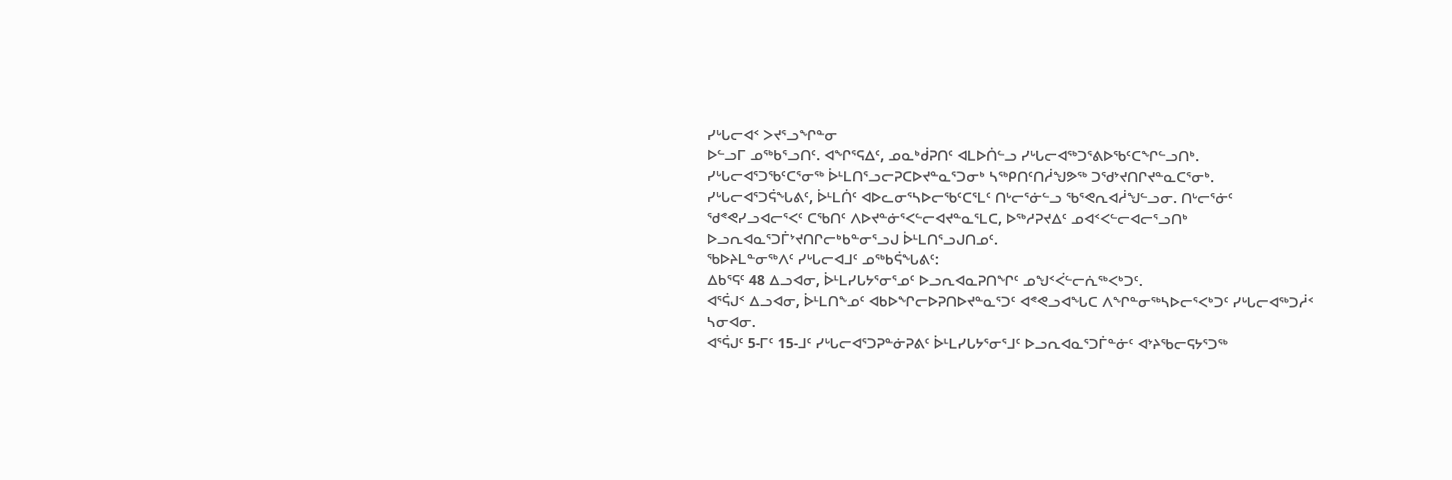ᓯᒡᒐᓕᐊᑉ ᐳᔪᕐᓗᖏᓐᓂ
ᐅᓪᓗᒥ ᓄᖅᑲᕐᓗᑎᑦ. ᐊᖏᕐᕋᐃᑦ, ᓄᓇᒃᑰᕈᑎᑦ ᐊᒪᐅᑏᓪᓗ ᓯᒡᒐᓕᐊᖅᑐᕐᕕᐅᖃᑦᑕᖏᓪᓗᑎᒃ.
ᓯᒡᒐᓕᐊᕐᑐᖃᑦᑕᕐᓂᖅ ᐆᒻᒪᑎᕐᓗᓕᕈᑕᐅᔪᓐᓇᕐᑐᓂᒃ ᓴᖅᑭᑎᑦᑎᓲᖑᕗᖅ ᑐᖁᔾᔪᑎᒋᔪᓐᓇᑕᕐᓂᒃ.
ᓯᒡᒐᓕᐊᕐᑐᕌᖓᕕᑦ, ᐆᒻᒪᑏᑦ ᐊᐅᓚᓂᕐᓴᐅᓕᖃᑦᑕᕐᒪᑦ ᑎᒡᓕᕐᓃᓪᓗ ᖃᕐᕙᕆᐊᓲᖑᓪᓗᓂ. ᑎᒡᓕᕐᓃᑦ ᖁᕝᕙᓯᓗᐊᓕᕐᐸᑦ ᑕᖃᑎᑦ ᐱᐅᔪᓐᓃᕐᐸᓪᓕᐊᔪᓐᓇᕐᒪᑕ, ᐅᖅᓱᕈᔪᐃᑦ ᓄᐊᑉᐸᓪᓕᐊᓕᕐᓗᑎᒃ ᐅᓗᕆᐊᓇᕐᑐᒦᔾᔪᑎᒋᓕᒃᑲᓐᓂᕐᓗᒍ ᐆᒻᒪᑎᕐᓗᒍᑎᓄᑦ.
ᖃᐅᔨᒪᓐᓂᖅᐱᑦ ᓯᒡᒐᓕᐊᒧᑦ ᓄᖅᑲᕌᖓᕕᑦ:
ᐃᑲᕐᕋᑦ 48 ᐃᓗᐊᓂ, ᐆᒻᒪᓯᒐᔭᕐᓂᕐᓄᑦ ᐅᓗᕆᐊᓇᕈᑎᖏᑦ ᓄᖑᑉᐹᓪᓕᕇᖅᐸᒃᑐᑦ.
ᐊᕐᕌᒍᑉ ᐃᓗᐊᓂ, ᐆᒻᒪᑎᖕᓄᑦ ᐊᑲᐅᖏᓕᐅᕈᑎᐅᔪᓐᓇᕐᑐᑦ ᐊᕝᕙᓗᐊᖓᑕ ᐱᖏᓐᓂᖅᓴᐅᓕᕐᐸᒃᑐᑦ ᓯᒡᒐᓕᐊᖅᑐᓲᑉ ᓴᓂᐊᓂ.
ᐊᕐᕌᒍᑦ 5-ᒥᑦ 15-ᒧᑦ ᓯᒡᒐᓕᐊᕐᑐᕈᓐᓃᕈᕕᑦ ᐆᒻᒪᓯᒐᔭᕐᓂᕐᒧᑦ ᐅᓗᕆᐊᓇᕐᑐᒦᓐᓃᑦ ᐊᔾᔨᖃᓕᕋᔭᕐᑐᖅ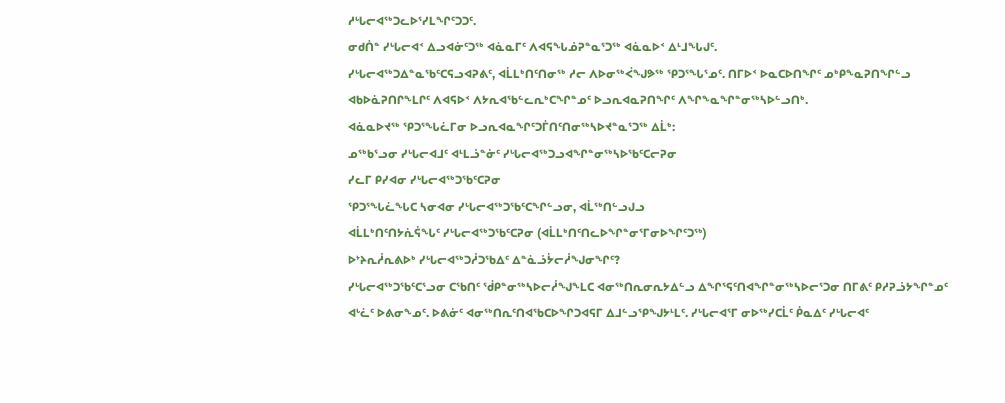ᓱᒡᒐᓕᐊᖅᑐᓚᐅᕐᓯᒪᖏᑦᑐᑐᑦ.
ᓂᑯᑏᓐ ᓯᒡᒐᓕᐊᑉ ᐃᓗᐊᓃᑦᑐᖅ ᐊᓈᓇᒥᑦ ᐱᐊᕋᖓᓅᕈᓐᓇᕐᑐᖅ ᐊᓈᓇᐅᑉ ᐃᒻᒧᖓᒍᑦ.
ᓯᒡᒐᓕᐊᖅᑐᐃᓐᓇᖃᑦᑕᕋᓗᐊᕈᕕᑦ, ᐊᒫᒪᒃᑎᑦᑎᓂᖅ ᓱᓕ ᐱᐅᓂᖅᐹᖑᕗᖅ ᕿᑐᕐᖓᕐᓄᑦ. ᑎᒥᐅᑉ ᐅᓇᑕᐅᑎᖏᑦ ᓄᒃᑭᖕᓇᕈᑎᖏᓪᓗ ᐊᑲᐅᓈᕈᑎᒋᖕᒪᒋᑦ ᐱᐊᕋᐅᑉ ᐱᔭᕆᐊᖃᓪᓚᕆᒃᑕᖏᓐᓄᑦ ᐅᓗᕆᐊᓇᕈᑎᖏᑦ ᐱᖏᖕᓇᖏᓐᓂᖅᓴᐅᓪᓗᑎᒃ.
ᐊᓈᓇᐅᔪᖅ ᕿᑐᕐᖓᓛᒥᓂ ᐅᓗᕆᐊᓇᖏᑦᑐᒦᑎᑦᑎᓂᖅᓴᐅᔪᓐᓇᕐᑐᖅ ᐃᒫᒃ:
ᓄᖅᑲᕐᓗᓂ ᓯᒡᒐᓕᐊᒧᑦ ᐊᒻᒪᓘᓐᓃᑦ ᓯᒡᒐᓕᐊᖅᑐᓗᐊᖏᓐᓂᖅᓴᐅᖃᑦᑕᓕᕈᓂ
ᓯᓚᒥ ᑭᓯᐊᓂ ᓯᒡᒐᓕᐊᖅᑐᖃᑦᑕᕈᓂ
ᕿᑐᕐᖓᓛᖓᑕ ᓴᓂᐊᓂ ᓯᒡᒐᓕᐊᖅᑐᖃᑦᑕᖏᓪᓗᓂ, ᐊᒫᖅᑎᓪᓗᒍᓗ
ᐊᒫᒪᒃᑎᑦᑎᔭᕇᕌᖓᑦ ᓯᒡᒐᓕᐊᖅᑐᖃᑦᑕᕈᓂ (ᐊᒫᒪᒃᑎᑦᑎᓚᐅᖏᓐᓂᕐᒥᓂᐅᖏᑦᑐᖅ)
ᐅᔾᔨᕆᓲᕆᕕᐅᒃ ᓯᒡᒐᓕᐊᖅᑐᓲᑐᖃᐃᑦ ᐃᓐᓈᓘᔮᓕᓲᖑᓂᖏᑦ?
ᓯᒡᒐᓕᐊᖅᑐᖃᑦᑕᕐᓗᓂ ᑕᖃᑎᑦ ᖂᑭᓐᓂᖅᓴᐅᓕᓲᖑᖕᒪᑕ ᐊᓂᖅᑎᕆᓂᕆᔭᐃᓪᓗ ᐃᖏᕐᕋᑦᑎᐊᖏᓐᓂᖅᓴᐅᓕᕐᑐᓂ ᑎᒥᕕᑦ ᑭᓱᕈᓘᔭᖏᓐᓄᑦ ᐊᒡᓛᑦ ᐅᕕᓂᖕᓄᑦ. ᐅᕕᓃᑦ ᐊᓂᖅᑎᕆᑦᑎᐊᖃᑕᐅᖏᑐᐊᕋᒥ ᐃᒧᓪᓗᕿᖑᔭᒻᒪᑦ. ᓯᒡᒐᓕᐊᕐᒥ ᓂᐅᖅᓯᑕᒫᑦ ᑮᓇᐃᑦ ᓯᒡᒐᓕᐊᑦ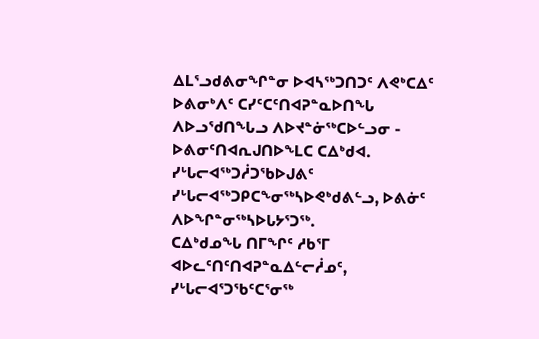ᐃᒪᕐᓗᑯᕕᓂᖏᓐᓂ ᐅᐊᓴᖅᑐᑎᑐᑦ ᐱᕙᒃᑕᐃᑦ ᐅᕕᓂᒃᐱᑦ ᑕᓯᑦᑕᑦᑎᐊᕈᓐᓇᐅᑎᖓ ᐱᐅᓗᖁᑎᖓᓗ ᐱᐅᔪᓐᓃᖅᑕᐅᓪᓗᓂ - ᐅᕕᓂᑦᑎᐊᕆᒍᑎᐅᖕᒪᑕ ᑕᐃᒃᑯᐊ.
ᓯᒡᒐᓕᐊᖅᑐᓲᑐᖃᐅᒍᕕᑦ ᓯᒡᒐᓕᐊᖅᑐᑭᑕᖕᓂᖅᓴᐅᕙᒃᑯᕕᓪᓗ, ᐅᕕᓃᑦ ᐱᐅᖏᓐᓂᖅᓴᐅᒐᔭᕐᑐᖅ.
ᑕᐃᒃᑯᓄᖓ ᑎᒥᖏᑦ ᓱᑲᕐᒥ ᐊᐅᓚᑦᑎᑦᑎᐊᕈᓐᓇᐃᓪᓕᓲᓄᑦ, ᓯᒡᒐᓕᐊᕐᑐᖃᑦᑕᕐᓂᖅ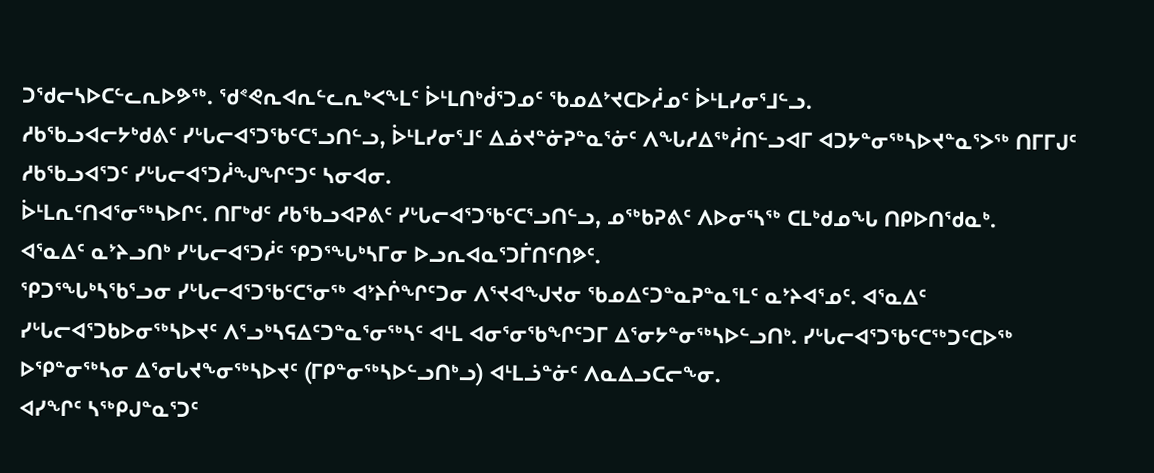ᑐᖁᓕᓴᐅᑕᓪᓚᕆᐅᕗᖅ. ᖁᕝᕙᕆᐊᕆᓪᓚᕆᒃᐸᖕᒪᑦ ᐆᒻᒪᑎᒃᑰᕐᑐᓄᑦ ᖃᓄᐃᔾᔪᑕᐅᓲᓄᑦ ᐆᒻᒪᓯᓂᕐᒧᓪᓗ.
ᓱᑲᖃᓗᐊᓕᔭᒃᑯᕕᑦ ᓯᒡᒐᓕᐊᕐᑐᖃᑦᑕᕐᓗᑎᓪᓗ, ᐆᒻᒪᓯᓂᕐᒧᑦ ᐃᓅᔪᓐᓃᕈᓐᓇᕐᓃᑦ ᐱᖓᓱᐃᖅᓲᑎᓪᓗᐊᒥ ᐊᑐᔭᓐᓂᖅᓴᐅᔪᓐᓇᕐᐳᖅ ᑎᒥᒥᒍᑦ ᓱᑲᖃᓗᐊᕐᑐᑦ ᓯᒡᒐᓕᐊᕐᑐᓲᖑᖏᑦᑐᑦ ᓴᓂᐊᓂ.
ᐆᒻᒪᕆᑦᑎᐊᕐᓂᖅᓴᐅᒋᑦ. ᑎᒥᒃᑯᑦ ᓱᑲᖃᓗᐊᕈᕕᑦ ᓯᒡᒐᓕᐊᕐᑐᖃᑦᑕᕐᓗᑎᓪᓗ, ᓄᖅᑲᕈᕕᑦ ᐱᐅᓂᕐᓴᖅ ᑕᒪᒃᑯᓄᖓ ᑎᑭᐅᑎᖁᓇᒃ.
ᐊᕐᓇᐃᑦ ᓇᔾᔨᓗᑎᒃ ᓯᒡᒐᓕᐊᕐᑐᓲᑦ ᕿᑐᕐᖓᒃᓴᒥᓂ ᐅᓗᕆᐊᓇᕐᑐᒦᑎᑦᑎᕗᑦ.
ᕿᑐᕐᖓᒃᓴᖃᕐᓗᓂ ᓯᒡᒐᓕᐊᕐᑐᖃᑦᑕᕐᓂᖅ ᐊᔾᔨᒌᖏᑦᑐᓂ ᐱᕐᔪᐊᖑᔪᓂ ᖃᓄᐃᑦᑐᓐᓇᕈᓐᓇᕐᒪᑦ ᓇᔾᔨᐊᕐᓄᑦ. ᐊᕐᓇᐃᑦ ᓯᒡᒐᓕᐊᕐᑐᑲᐅᓂᖅᓴᐅᔪᑦ ᐱᕐᓗᒃᓴᕋᐃᑦᑐᓐᓇᕐᓂᖅᓴᑦ ᐊᒻᒪ ᐊᓂᕐᓂᖃᖏᑦᑐᒥ ᐃᕐᓂᔭᓐᓂᖅᓴᐅᓪᓗᑎᒃ. ᓯᒡᒐᓕᐊᕐᑐᖃᑦᑕᖅᑐᑦᑕᐅᖅ ᐅᕿᓐᓂᖅᓴᓂ ᐃᕐᓂᒐᔪᖕᓂᖅᓴᐅᔪᑦ (ᒥᑭᓐᓂᖅᓴᐅᓪᓗᑎᒃᓗ) ᐊᒻᒪᓘᓐᓃᑦ ᐱᓇᐃᓗᑕᓕᖕᓂ.
ᐊᓯᖏᑦ ᓴᖅᑭᒍᓐᓇᕐᑐᑦ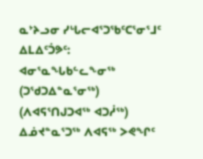ᓇᔾᔨᓗᓂ ᓯᒡᒐᓕᐊᕐᑐᖃᑦᑕᕐᓂᕐᒧᑦ ᐃᒪᐃᑦᑑᕗᑦ:
ᐊᓂᕐᓇᖓᑲᓪᓚᖕᓂᖅ (ᑐᖁᑐᐃᓐᓇᕐᓂᖅ) (ᐱᐊᕋᕐᑎᒍᑐᐊᖅ ᐊᑐᓲᖅ)
ᐃᓅᔪᓐᓇᕐᑐᖅ ᐱᐊᕋᖅ ᐳᕙᖏᑦ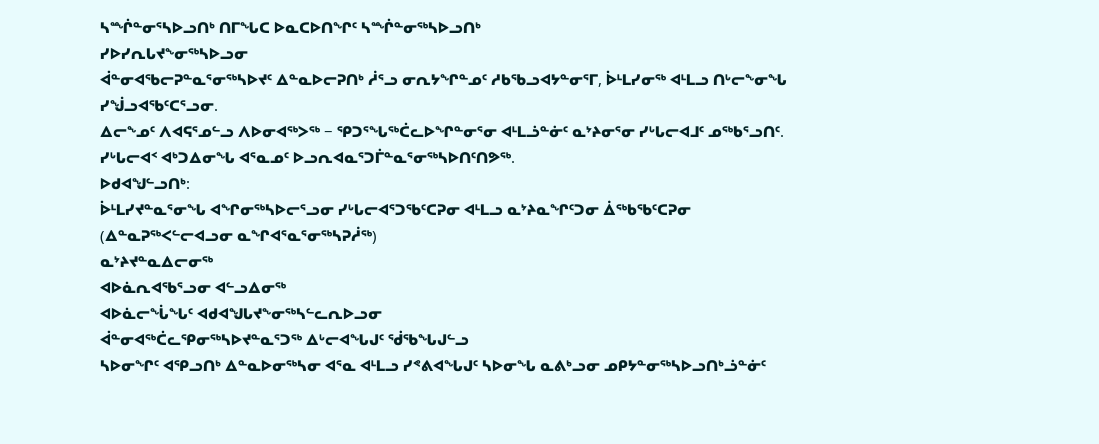ᓴᙲᓐᓂᕐᓴᐅᓗᑎᒃ ᑎᒥᖓᑕ ᐅᓇᑕᐅᑎᖏᑦ ᓴᙲᓐᓂᖅᓴᐅᓗᑎᒃ
ᓯᐅᓯᕆᒐᔪᖕᓂᖅᓴᐅᓗᓂ
ᐋᓐᓂᐊᖃᓕᕈᓐᓇᕐᓂᖅᓴᐅᔪᑦ ᐃᓐᓇᐅᓕᕈᑎᒃ ᓲᕐᓗ ᓂᕆᔭᖏᓐᓄᑦ ᓱᑲᖃᓗᐊᔭᓐᓂᕐᒥ, ᐆᒻᒪᓯᓂᖅ ᐊᒻᒪᓗ ᑎᒡᓕᖕᓂᖓ ᓯᖒᓗᐊᖃᑦᑕᕐᓗᓂ.
ᐃᓕᖕᓄᑦ ᐱᐊᕋᕐᓄᓪᓗ ᐱᐅᓂᐊᖅᐳᖅ − ᕿᑐᕐᖓᖅᑖᓚᐅᖏᓐᓂᕐᓂ ᐊᒻᒪᓘᓐᓃᑦ ᓇᔾᔨᓂᕐᓂ ᓯᒡᒐᓕᐊᒧᑦ ᓄᖅᑲᕐᓗᑎᑦ.
ᓯᒡᒐᓕᐊᑉ ᐊᒃᑐᐃᓂᖓ ᐊᕐᓇᓄᑦ ᐅᓗᕆᐊᓇᕐᑐᒦᓐᓇᕐᓂᖅᓴᐅᑎᑦᑎᕗᖅ.
ᐅᑯᐊᖑᓪᓗᑎᒃ:
ᐆᒻᒪᓯᔪᓐᓇᕐᓂᖓ ᐊᖏᓂᖅᓴᐅᓕᕐᓗᓂ ᓯᒡᒐᓕᐊᕐᑐᖃᑦᑕᕈᓂ ᐊᒻᒪᓗ ᓇᔾᔨᓇᖏᑦᑐᓂ ᐄᖅᑲᖃᑦᑕᕈᓂ (ᐃᓐᓇᕈᖅᐸᓪᓕᐊᓗᓂ ᓇᖏᐊᕐᓇᕐᓂᖅᓴᕈᓲᖅ)
ᓇᔾᔨᔪᓐᓇᐃᓕᓂᖅ
ᐊᐅᓈᕆᐊᖃᕐᓗᓂ ᐊᓪᓗᐃᓂᖅ
ᐊᐅᓈᓕᖔᖓᑦ ᐊᑯᐊᖑᒐᔪᖕᓂᖅᓴᓪᓚᕆᐅᓗᓂ
ᐋᓐᓂᐊᖅᑖᓚᕿᓂᖅᓴᐅᔪᓐᓇᕐᑐᖅ ᐃᒡᓕᐊᖓᒍᑦ ᖂᖃᖓᒍᓪᓗ
ᓴᐅᓂᖏᑦ ᐊᕿᓗᑎᒃ ᐃᓐᓇᐅᓂᖅᓴᓂ ᐊᕐᓇ ᐊᒻᒪᓗ ᓯᕝᕕᐊᖓᒍᑦ ᓴᐅᓂᖓ ᓇᕕᒃᓗᓂ ᓄᑭᔭᓐᓂᖅᓴᐅᓗᑎᒃᓘᓐᓃᑦ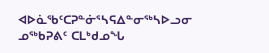ᐊᐅᓈᖃᑦᑕᕈᓐᓃᕐᓴᕋᐃᓐᓂᖅᓴᐅᓗᓂ
ᓄᖅᑲᕈᕕᑦ ᑕᒪᒃᑯᓄᖓ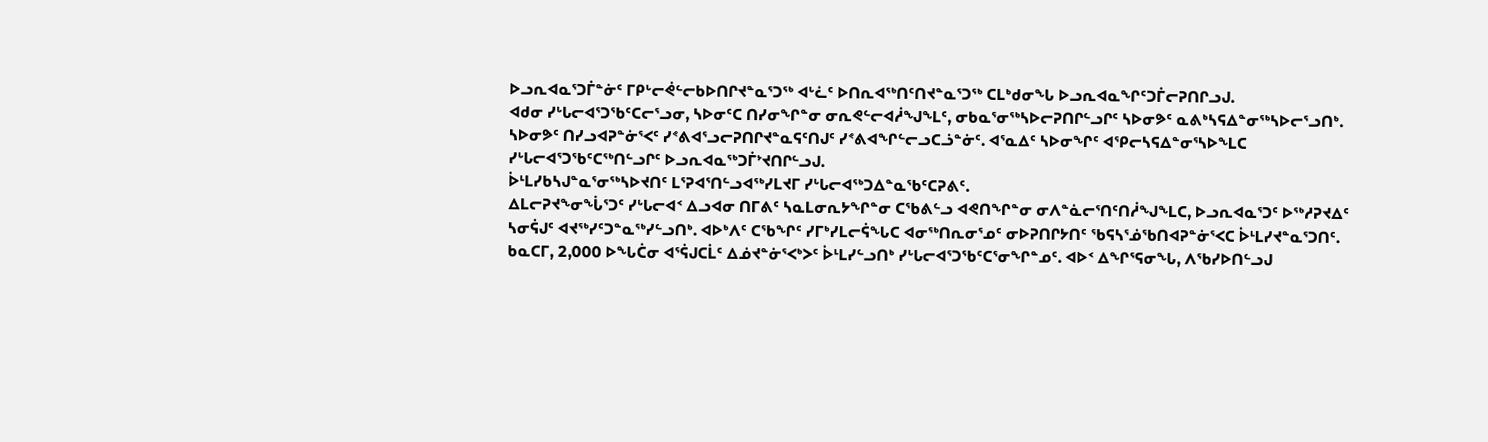ᐅᓗᕆᐊᓇᕐᑐᒦᓐᓃᑦ ᒥᑭᒡᓕᕚᓪᓕᑲᐅᑎᒋᔪᓐᓇᕐᑐᖅ ᐊᒡᓛᑦ ᐅᑎᕆᐊᖅᑎᑦᑎᔪᓐᓇᕐᑐᖅ ᑕᒪᒃᑯᓂᖓ ᐅᓗᕆᐊᓇᖏᑦᑐᒦᓕᕈᑎᒋᓗᒍ.
ᐊᑯᓂ ᓯᒡᒐᓕᐊᕐᑐᖃᑦᑕᓕᕐᓗᓂ, ᓴᐅᓂᑦᑕ ᑎᓯᓂᖏᓐᓂ ᓂᕆᕙᓪᓕᐊᓲᖑᖕᒪᑦ, ᓂᑲᓇᕐᓂᖅᓴᐅᓕᕈᑎᒋᓪᓗᒋᑦ ᓴᐅᓂᕗᑦ ᓇᕕᒃᓴᕋᐃᓐᓂᖅᓴᐅᓕᕐᓗᑎᒃ.
ᓴᐅᓂᕗᑦ ᑎᓯᓗᐊᕈᓐᓃᕐᐸᑦ ᓯᕝᕕᐊᕐᓗᓕᕈᑎᒋᔪᓐᓇᕋᑦᑎᒍᑦ ᓯᕝᕕᐊᖏᓪᓕᓗᑕᓘᓐᓃᑦ. ᐊᕐᓇᐃᑦ ᓴᐅᓂᖏᑦ ᐊᕿᓕᓴᕋᐃᓐᓂᕐᓴᐅᖕᒪᑕ ᓯᒡᒐᓕᐊᕐᑐᖃᑦᑕᖅᑎᓪᓗᒋᑦ ᐅᓗᕆᐊᓇᖅᑐᒦᔾᔪᑎᒋᓪᓗᒍ.
ᐆᒻᒪᓯᑲᓴᒍᓐᓇᕐᓂᖅᓴᐅᔪᑎᑦ ᒪᕐᕈᐊᕐᑎᓪᓗᐊᖅᓯᒪᔪᒥ ᓯᒡᒐᓕᐊᖅᑐᐃᓐᓇᖃᑦᑕᕈᕕᑦ.
ᐃᒪᓕᕈᔪᖕᓂᖔᕐᑐᑦ ᓯᒡᒐᓕᐊᑉ ᐃᓗᐊᓂ ᑎᒥᕕᑦ ᓴᓇᒪᓂᕆᔭᖏᓐᓂ ᑕᖃᕕᓪᓗ ᐊᕙᑎᖏᓐᓂ ᓂᐱᓐᓈᓕᕐᑎᑦᑎᓲᖑᖕᒪᑕ, ᐅᓗᕆᐊᓇᕐᑐᑦ ᐅᖅᓱᕈᔪᐃᑦ ᓴᓂᕌᒍᑦ ᐊᔪᖅᓯᑦᑐᓐᓇᖅᓯᓪᓗᑎᒃ. ᐊᐅᒃᐱᑦ ᑕᖃᖏᑦ ᓯᒥᒃᓯᒪᓕᕌᖓᑕ ᐊᓂᖅᑎᕆᓂᕐᓄᑦ ᓂᐅᕈᑎᒋᔭᑎᑦ ᖃᕋᓴᕐᓅᖃᑎᐊᕈᓐᓃᕐᐸᑕ ᐆᒻᒪᓯᔪᓐᓇᕐᑐᑎᑦ.
ᑲᓇᑕᒥ, 2,000 ᐅᖓᑖᓂ ᐊᕐᕌᒍᑕᒫᑦ ᐃᓅᔪᓐᓃᕐᐸᒃᐳᑦ ᐆᒻᒪᓯᓪᓗᑎᒃ ᓯᒡᒐᓕᐊᕐᑐᖃᑦᑕᕐᓂᖏᓐᓄᑦ. ᐊᐅᑉ ᐃᖏᕐᕋᓂᖓ, ᐱᖃᓯᐅᑎᓪᓗᒍ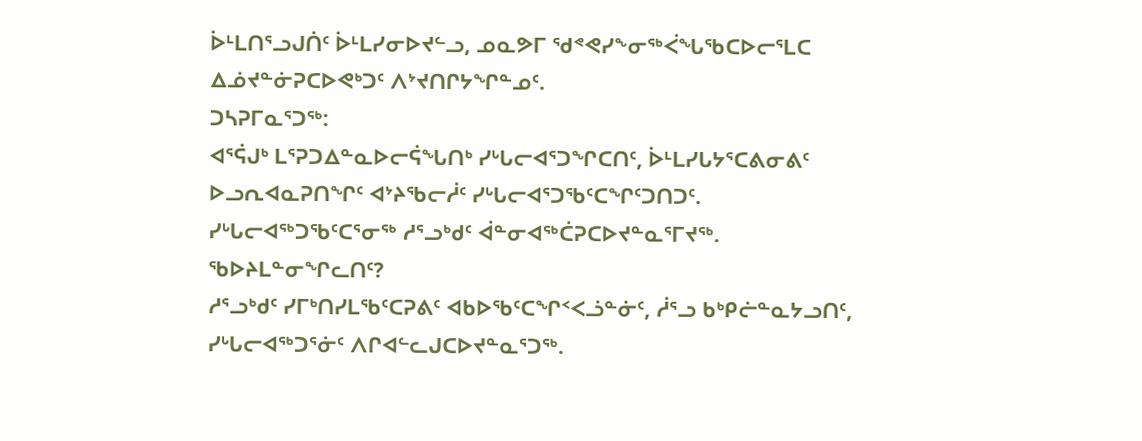ᐆᒻᒪᑎᕐᓗᒍᑏᑦ ᐆᒻᒪᓯᓂᐅᔪᓪᓗ, ᓄᓇᕗᒥ ᖁᕝᕙᓯᖕᓂᖅᐹᖓᖃᑕᐅᓕᕐᒪᑕ ᐃᓅᔪᓐᓃᕈᑕᐅᕙᒃᑐᑦ ᐱᔾᔪᑎᒋᔭᖏᓐᓄᑦ.
ᑐᓴᕈᒥᓇᕐᑐᖅ:
ᐊᕐᕌᒍᒃ ᒪᕐᕈᑐᐃᓐᓇᐅᓕᕌᖓᑎᒃ ᓯᒡᒐᓕᐊᕐᑐᖏᑕᑎᑦ, ᐆᒻᒪᓯᒐᔭᕐᑕᕕᓂᕕᑦ ᐅᓗᕆᐊᓇᕈᑎᖏᑦ ᐊᔾᔨᖃᓕᓲᑦ ᓯᒡᒐᓕᐊᕐᑐᖃᑦᑕᖏᑦᑐᑎᑐᑦ.
ᓯᒡᒐᓕᐊᖅᑐᖃᑦᑕᕐᓂᖅ ᓱᕐᓗᒃᑯᑦ ᐋᓐᓂᐊᖅᑖᕈᑕᐅᔪᓐᓇᕐᒥᔪᖅ.
ᖃᐅᔨᒪᓐᓂᖏᓚᑎᑦ?
ᓱᕐᓗᒃᑯᑦ ᓯᒥᒃᑎᓯᒪᖃᑦᑕᕈᕕᑦ ᐊᑲᐅᖃᑦᑕᖏᑉᐸᓘᓐᓃᑦ, ᓲᕐᓗ ᑲᒃᑭᓖᓐᓇᔭᓗᑎᑦ, ᓯᒡᒐᓕᐊᖅᑐᕐᓃᑦ ᐱᒋᐊᓪᓚᒍᑕᐅᔪᓐᓇᕐᑐᖅ.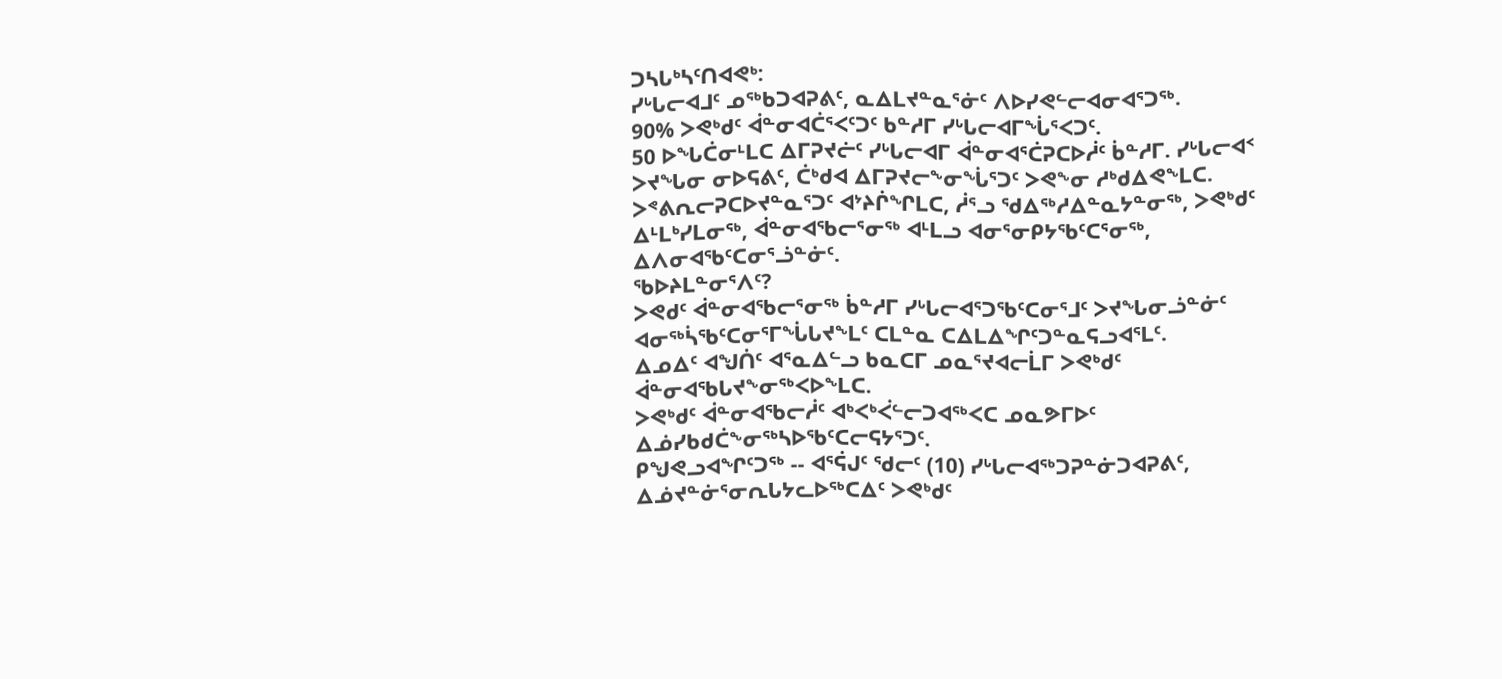ᑐᓴᒐᒃᓴᑦᑎᐊᕙᒃ:
ᓯᒡᒐᓕᐊᒧᑦ ᓄᖅᑲᑐᐊᕈᕕᑦ, ᓇᐃᒪᔪᓐᓇᕐᓃᑦ ᐱᐅᓯᕙᓪᓕᐊᓂᐊᕐᑐᖅ.
90% ᐳᕙᒃᑯᑦ ᐋᓐᓂᐊᑖᕐᐸᑦᑐᑦ ᑲᓐᓱᒥ ᓯᒡᒐᓕᐊᒥᖔᕐᐸᑐᑦ.
50 ᐅᖓᑖᓂᒻᒪᑕ ᐃᒥᕈᔪᓖᑦ ᓯᒡᒐᓕᐊᒥ ᐋᓐᓂᐊᕐᑖᕈᑕᐅᓲᑦ ᑳᓐᓱᒥ. ᓯᒡᒐᓕᐊᑉ ᐳᔪᖓᓂ ᓂᐅᕋᕕᑦ, ᑖᒃᑯᐊ ᐃᒥᕈᔪᓕᖕᓂᖔᕐᑐᑦ ᐳᕙᖕᓂ ᓱᒃᑯᐃᕙᖕᒪᑕ. ᐳᕝᕕᕆᓕᕈᑕᐅᔪᓐᓇᕐᑐᑦ ᐊᔾᔨᒌᖏᒪᑕ, ᓲᕐᓗ ᖁᐃᖅᓱᐃᓐᓇᔭᓐᓂᖅ, ᐳᕙᒃᑯᑦ ᐃᒻᒪᒃᓯᒪᓂᖅ, ᐋᓐᓂᐊᖃᓕᕐᓂᖅ ᐊᒻᒪᓗ ᐊᓂᕐᓂᑭᔭᖃᑦᑕᕐᓂᖅ, ᐃᐱᓂᐊᖃᑦᑕᓂᕐᓘᓐᓃᑦ.
ᖃᐅᔨᒪᓐᓂᕐᐱᑦ?
ᐳᕙᑯᑦ ᐋᓐᓂᐊᖃᓕᕐᓂᖅ ᑳᓐᓱᒥ ᓯᒡᒐᓕᐊᕐᑐᖃᑦᑕᓂᕐᒧᑦ ᐳᔪᖓᓂᓘᓐᓃᑦ ᐊᓂᖅᓵᖃᑦᑕᓂᕐᒥᖔᒐᔪᖕᒪᑦ ᑕᒪᓐᓇ ᑕᐃᒪᐃᖏᑦᑐᓐᓇᕋᓗᐊᕐᒪᑦ.
ᐃᓄᐃᑦ ᐊᖑᑏᑦ ᐊᕐᓇᐃᓪᓗ ᑲᓇᑕᒥ ᓄᓇᕐᔪᐊᓕᒫᒥ ᐳᕙᒃᑯᑦ ᐋᓐᓂᐊᖃᒐᔪᖕᓂᖅᐸᐅᖕᒪᑕ.
ᐳᕙᒃᑯᑦ ᐋᓐᓂᐊᖃᓕᓲᑦ ᐊᒃᐸᒃᐹᓪᓕᑐᐊᖅᐸᑕ ᓄᓇᕗᒥᐅᑦ ᐃᓅᓯᑲᑯᑖᖕᓂᖅᓴᐅᖃᑦᑕᓕᕋᔭᕐᑐᑦ.
ᑭᖑᕙᓗᐊᖏᑦᑐᖅ -- ᐊᕐᕌᒍᑦ ᖁᓕᑦ (10) ᓯᒡᒐᓕᐊᖅᑐᕈᓐᓃᑐᐊᕈᕕᑦ, ᐃᓅᔪᓐᓃᕐᓂᕆᒐᔭᓚᐅᖅᑕᐃᑦ ᐳᕙᒃᑯᑦ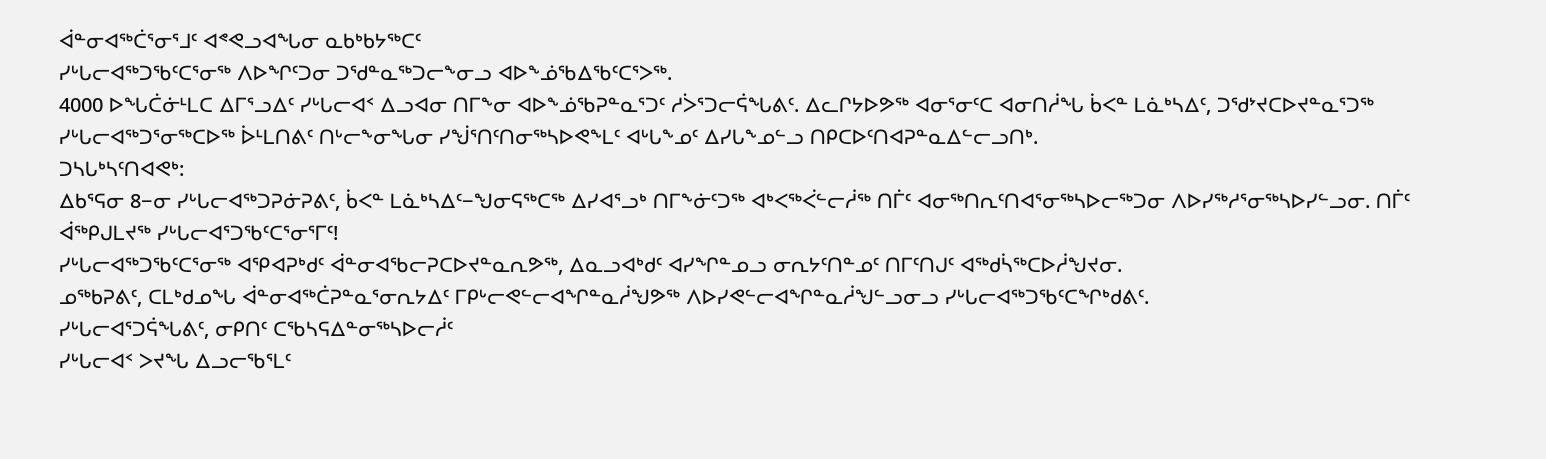ᐋᓐᓂᐊᖅᑖᕐᓂᕐᒧᑦ ᐊᕝᕙᓗᐊᖓᓂ ᓇᑲᒃᑲᔭᖅᑕᑦ
ᓯᒡᒐᓕᐊᖅᑐᖃᑦᑕᕐᓂᖅ ᐱᐅᖏᑦᑐᓂ ᑐᖁᓐᓇᖅᑐᓕᖕᓂᓗ ᐊᐅᖕᓅᖃᐃᖃᑦᑕᕐᐳᖅ.
4000 ᐅᖓᑖᓃᒻᒪᑕ ᐃᒥᕐᓗᐃᑦ ᓯᒡᒐᓕᐊᑉ ᐃᓗᐊᓂ ᑎᒥᖕᓂ ᐊᐅᖕᓅᖃᕈᓐᓇᕐᑐᑦ ᓱᐴᕐᑐᓕᕌᖓᕕᑦ. ᐃᓚᒋᔭᐅᕗᖅ ᐊᓂᕐᓂᑦᑕ ᐊᓂᑎᓲᖓ ᑳᐸᓐ ᒪᓈᒃᓴᐃᑦ, ᑐᖁᔾᔪᑕᐅᔪᓐᓇᕐᑐᖅ
ᓯᒡᒐᓕᐊᖅᑐᕐᓂᖅᑕᐅᖅ ᐆᒻᒪᑎᕕᑦ ᑎᒡᓕᖕᓂᖓᓂ ᓯᖒᕐᑎᑦᑎᓂᖅᓴᐅᕙᖕᒪᑦ ᐊᒡᒐᖕᓄᑦ ᐃᓯᒐᖕᓄᓪᓗ ᑎᑭᑕᐅᑦᑎᐊᕈᓐᓇᐃᓪᓕᓗᑎᒃ.
ᑐᓴᒐᒃᓴᑦᑎᐊᕙᒃ:
ᐃᑲᕐᕋᓂ 8−ᓂ ᓯᒡᒐᓕᐊᖅᑐᕈᓃᕈᕕᑦ, ᑳᐸᓐ ᒪᓈᒃᓴᐃᑦ−ᖑᓂᕋᖅᑕᖅ ᐃᓯᐊᕐᓗᒃ ᑎᒥᖕᓃᑦᑐᖅ ᐊᒃᐸᖅᐹᓪᓕᓲᖅ ᑎᒦᑦ ᐊᓂᖅᑎᕆᑦᑎᐊᕐᓂᖅᓴᐅᓕᖅᑐᓂ ᐱᐅᓯᖅᓱᕐᓂᖅᓴᐅᓯᓪᓗᓂ. ᑎᒦᑦ ᐋᖅᑭᒍᒪᔪᖅ ᓯᒡᒐᓕᐊᕐᑐᖃᑦᑕᕐᓂᕐᒥᑦ!
ᓯᒡᒐᓕᐊᖅᑐᖃᑦᑕᕐᓂᖅ ᐊᕿᐊᕈᒃᑯᑦ ᐋᓐᓂᐊᖃᓕᕈᑕᐅᔪᓐᓇᕆᕗᖅ, ᐃᓇᓗᐊᒃᑯᑦ ᐊᓯᖏᓐᓄᓗ ᓂᕆᔭᑦᑎᓐᓄᑦ ᑎᒥᑦᑎᒍᑦ ᐊᖅᑯᓵᖅᑕᐅᓲᖑᔪᓂ.
ᓄᖅᑲᕈᕕᑦ, ᑕᒪᒃᑯᓄᖓ ᐋᓐᓂᐊᖅᑖᕈᓐᓇᕐᓂᕆᔭᐃᑦ ᒥᑭᒡᓕᕙᓪᓕᐊᖏᓐᓇᓲᖑᕗᖅ ᐱᐅᓯᕙᓪᓕᐊᖏᓐᓇᓲᖑᓪᓗᓂᓗ ᓯᒡᒐᓕᐊᖅᑐᖃᑦᑕᖏᒃᑯᕕᑦ.
ᓯᒡᒐᓕᐊᕐᑐᕌᖓᕕᑦ, ᓂᑭᑎᑦ ᑕᖃᓴᕋᐃᓐᓂᖅᓴᐅᓕᓲᑦ
ᓯᒡᒐᓕᐊᑉ ᐳᔪᖓ ᐃᓗᓕᖃᕐᒪᑦ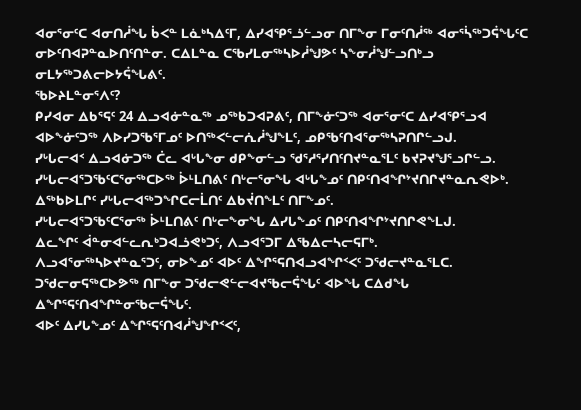ᐊᓂᕐᓂᑦᑕ ᐊᓂᑎᓲᖓ ᑳᐸᓐ ᒪᓈᒃᓴᐃᑦᒥ, ᐃᓯᐊᕿᕐᓘᓪᓗᓂ ᑎᒥᖕᓂ ᒥᓂᑦᑎᓲᖅ ᐊᓂᕐᓵᖅᑐᕌᖓᑦᑕ ᓂᐅᑦᑎᐊᕈᓐᓇᐅᑎᑦᑎᓐᓂ. ᑕᐃᒪᓐᓇ ᑕᖃᓯᒪᓂᖅᓴᐅᓲᖑᕗᑦ ᓴᖕᓂᓲᖑᓪᓗᑎᒃᓗ ᓂᒪᔭᖅᑐᕕᓕᐅᔭᕌᖓᕕᑦ.
ᖃᐅᔨᒪᓐᓂᕐᐱᑦ?
ᑭᓯᐊᓂ ᐃᑲᕐᕋᑦ 24 ᐃᓗᐊᓃᓐᓇᖅ ᓄᖅᑲᑐᐊᕈᕕᑦ, ᑎᒥᖕᓃᑦᑐᖅ ᐊᓂᕐᓂᑦᑕ ᐃᓯᐊᕿᕐᓗᐊ ᐊᐅᖕᓃᑦᑐᖅ ᐱᐅᓯᑐᖃᕐᒥᓄᑦ ᐅᑎᖅᐸᓪᓕᕇᓲᖑᖕᒪᑦ, ᓄᑭᖃᑦᑎᐊᕐᓂᖅᓴᕈᑎᒋᓪᓗᒍ.
ᓯᒡᒐᓕᐊᑉ ᐃᓗᐊᓃᑐᖅ ᑖᓚ ᐊᒡᒐᖕᓂ ᑯᑭᖕᓂᓪᓗ ᖁᕐᓱᕐᓯᑎᑦᑎᔪᓐᓇᕐᒪᑦ ᑲᔪᕈᔪᖑᕐᓗᒋᓪᓗ.
ᓯᒡᒐᓕᐊᕐᑐᖃᑦᑕᕐᓂᖅᑕᐅᖅ ᐆᒻᒪᑎᕕᑦ ᑎᒡᓕᕐᓂᖓ ᐊᒡᒐᖕᓄᑦ ᑎᑭᑦᑎᐊᖏᔾᔪᑎᒋᔪᓐᓇᕆᕙᐅᒃ.
ᐃᖅᑲᐅᒪᒋᑦ ᓯᒡᒐᓕᐊᖅᑐᖏᑕᓕᒫᑎᑦ ᐃᑲᔫᑎᖕᒪᑦ ᑎᒥᖕᓄᑦ.
ᓯᒡᒐᓕᐊᕐᑐᖃᑦᑕᕐᓂᖅ ᐆᒻᒪᑎᕕᑦ ᑎᒡᓕᖕᓂᖓ ᐃᓯᒐᖕᓄᑦ ᑎᑭᑦᑎᐊᖏᔾᔪᑎᒋᕙᖕᒪᒍ.
ᐃᓚᖏᑦ ᐋᓐᓂᐊᓪᓚᕆᒃᑐᐊᓘᕙᒃᑐᑦ, ᐱᓗᐊᕐᑐᒥ ᐃᖃᐃᓕᓴᓕᕋᒥᒃ.
ᐱᓗᐊᕐᓂᖅᓴᐅᔪᓐᓇᕐᑐᑦ, ᓂᐅᖕᓄᑦ ᐊᐅᑦ ᐃᖏᕐᕋᑎᐊᓗᐊᖏᑉᐸᑦ ᑐᖁᓕᔪᓐᓇᕐᒪᑕ. ᑐᖁᓕᓂᕋᖅᑕᐅᕗᖅ ᑎᒥᖕᓂ ᑐᖁᓕᕙᓪᓕᐊᔪᖃᓕᕌᖓᑦ ᐊᐅᖓ ᑕᐃᑯᖓ ᐃᖏᕐᕋᑦᑎᐊᖏᓐᓂᖃᓕᕌᖓᑦ.
ᐊᐅᑦ ᐃᓯᒐᖕᓄᑦ ᐃᖏᕐᕋᑦᑎᐊᓲᖑᖏᑉᐸᑦ,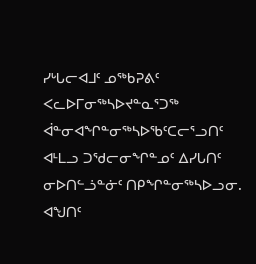ᓯᒡᒐᓕᐊᒧᑦ ᓄᖅᑲᕈᕕᑦ ᐸᓚᐅᒥᓂᖅᓴᐅᔪᓐᓇᕐᑐᖅ ᐋᓐᓂᐊᖏᓐᓂᖅᓴᐅᖃᑦᑕᓕᕐᓗᑎᑦ ᐊᒻᒪᓗ ᑐᖁᓕᓂᖏᓐᓄᑦ ᐃᓯᒐᑎᑦ ᓂᐅᑎᓪᓘᓐᓃᑦ ᑎᑭᖏᓐᓂᖅᓴᐅᓗᓂ.
ᐊᖑᑎᑦ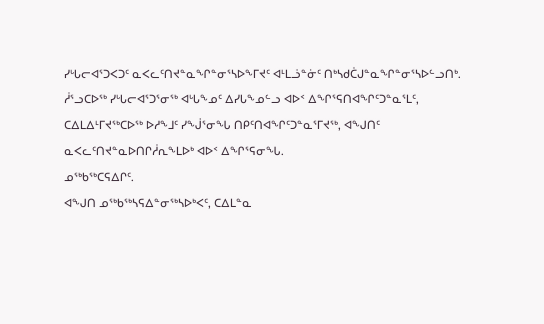ᓯᒡᒐᓕᐊᕐᑐᐸᑐᑦ ᓇᐸᓚᑦᑎᔪᓐᓇᖏᓐᓂᕐᓴᐅᖕᒥᔪᑦ ᐊᒻᒪᓘᓐᓃᑦ ᑎᒃᓴᑯᑖᒍᓐᓇᖏᓐᓂᕐᓴᐅᓪᓗᑎᒃ.
ᓲᕐᓗᑕᐅᖅ ᓯᒡᒐᓕᐊᕐᑐᕐᓂᖅ ᐊᒡᒐᖕᓄᑦ ᐃᓯᒐᖕᓄᓪᓗ ᐊᐅᑉ ᐃᖏᕐᕋᑎᐊᖏᑦᑐᓐᓇᕐᒪᑦ, ᑕᐃᒪᐃᒻᒥᔪᖅᑕᐅᖅ ᐅᓱᖕᒧᑦ ᓯᖒᕐᓂᖓ ᑎᑭᑦᑎᐊᖏᑦᑐᓐᓇᕐᒥᔪᖅ, ᐊᖑᑎᑦ ᓇᐸᓚᑦᑎᔪᓐᓇᐅᑎᒋᓲᕆᖕᒪᐅᒃ ᐊᐅᑉ ᐃᖏᕐᕋᓂᖓ.
ᓄᖅᑲᖅᑕᕋᐃᒋᑦ.
ᐊᖑᑎ ᓄᖅᑲᖅᓴᕋᐃᓐᓂᖅᓴᐅᒃᐸᑦ, ᑕᐃᒪᓐᓇ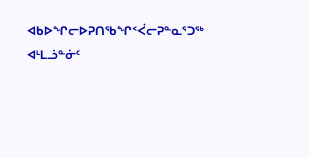ᐊᑲᐅᖏᓕᐅᕈᑎᖃᖏᑉᐹᓕᕈᓐᓇᕐᑐᖅ ᐊᒻᒪᓘᓐᓃᑦ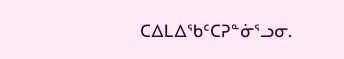ᑕᐃᒪᐃᖃᑦᑕᕈᓐᓃᕐᓗᓂ.